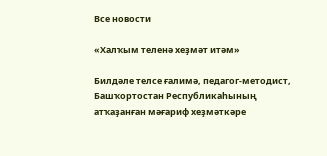Все новости

«Халҡым теленә хеҙмәт итәм»

Билдәле телсе ғалимә, педагог-методист, Башҡортостан Республикаһының атҡаҙанған мәғариф хеҙмәткәре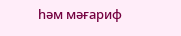һәм мәғариф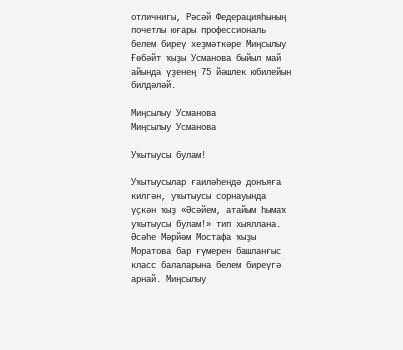отличнигы, Рәсәй Федерацияһының почетлы юғары профессиональ белем биреү хеҙмәткәре Миңсылыу Ғөбәйт ҡыҙы Усманова быйыл май айында үҙенең 75 йәшлек юбилейын билдәләй.

Миңсылыу Усманова
Миңсылыу Усманова

Уҡытыусы булам!

Уҡытыусылар ғаиләһендә донъяға килгән, уҡытыусы сорнауында үҫкән ҡыҙ «Әсәйем, атайым һымаҡ уҡытыусы булам!» тип хыяллана. Әсәһе Мәрйәм Мостафа ҡыҙы Моратова бар ғүмерен башланғыс класс балаларына белем биреүгә арнай. Миңсылыу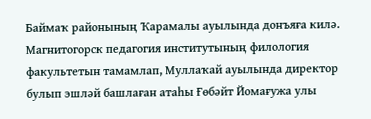Баймаҡ районының Ҡарамалы ауылында донъяға килә. Магнитогорск педагогия институтының филология факультетын тамамлап, Муллаҡай ауылында директор булып эшләй башлаған атаһы Ғөбәйт Йомағужа улы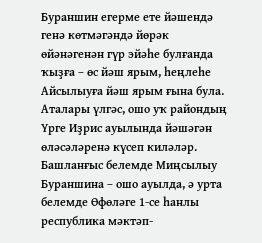Бураншин егерме ете йәшендә генә көтмәгәндә йөрәк өйәнәгенән гүр эйәһе булғанда ҡыҙға – өс йәш ярым, һеңлеһе Айсылыуға йәш ярым ғына була. Аталары үлгәс, ошо уҡ райондың Үрге Иҙрис ауылында йәшәгән өләсәләренә күсеп киләләр. Башланғыс белемде Миңсылыу Бураншина – ошо ауылда, ә урта белемде Өфөләге 1-се һанлы республика мәктәп-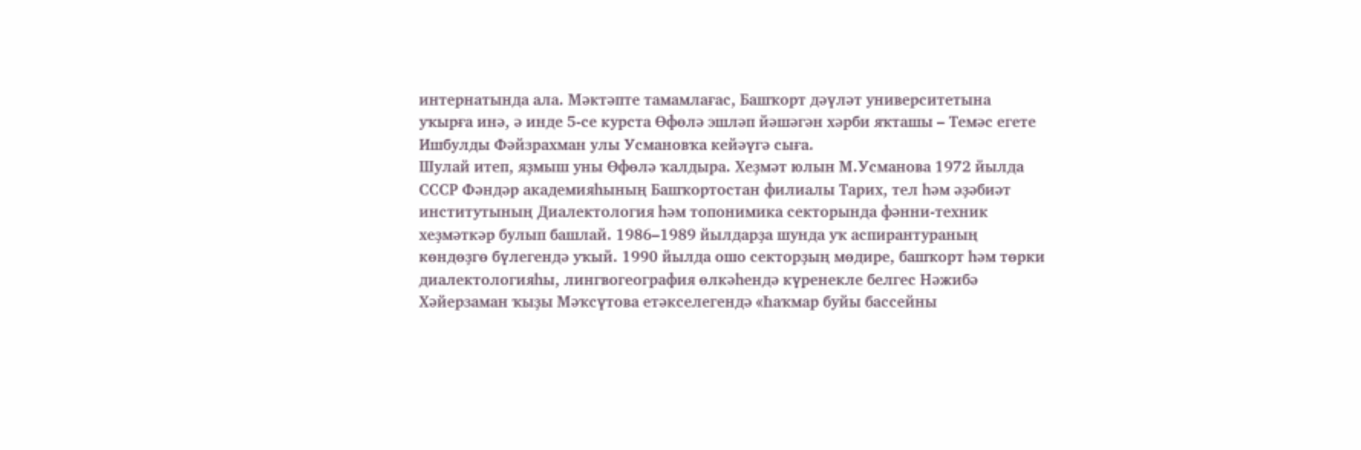интернатында ала. Мәктәпте тамамлағас, Башҡорт дәүләт университетына уҡырға инә, ә инде 5-се курста Өфөлә эшләп йәшәгән хәрби яҡташы – Темәс егете Ишбулды Фәйзрахман улы Усмановҡа кейәүгә сыға.
Шулай итеп, яҙмыш уны Өфөлә ҡалдыра. Хеҙмәт юлын М.Усманова 1972 йылда СССР Фәндәр академияһының Башҡортостан филиалы Тарих, тел һәм әҙәбиәт институтының Диалектология һәм топонимика секторында фәнни-техник хеҙмәткәр булып башлай. 1986–1989 йылдарҙа шунда уҡ аспирантураның көндөҙгө бүлегендә уҡый. 1990 йылда ошо секторҙың мөдире, башҡорт һәм төрки диалектологияһы, лингвогеография өлкәһендә күренекле белгес Нәжибә Хәйерзаман ҡыҙы Мәҡсүтова етәкселегендә «Һаҡмар буйы бассейны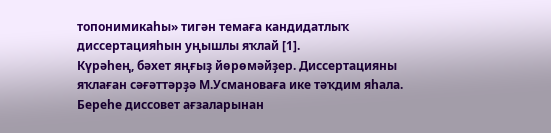топонимикаһы» тигән темаға кандидатлыҡ диссертацияһын уңышлы яҡлай [1].
Күрәһең, бәхет яңғыҙ йөрөмәйҙер. Диссертацияны яҡлаған сәғәттәрҙә М.Усмановаға ике тәҡдим яһала. Береһе диссовет ағзаларынан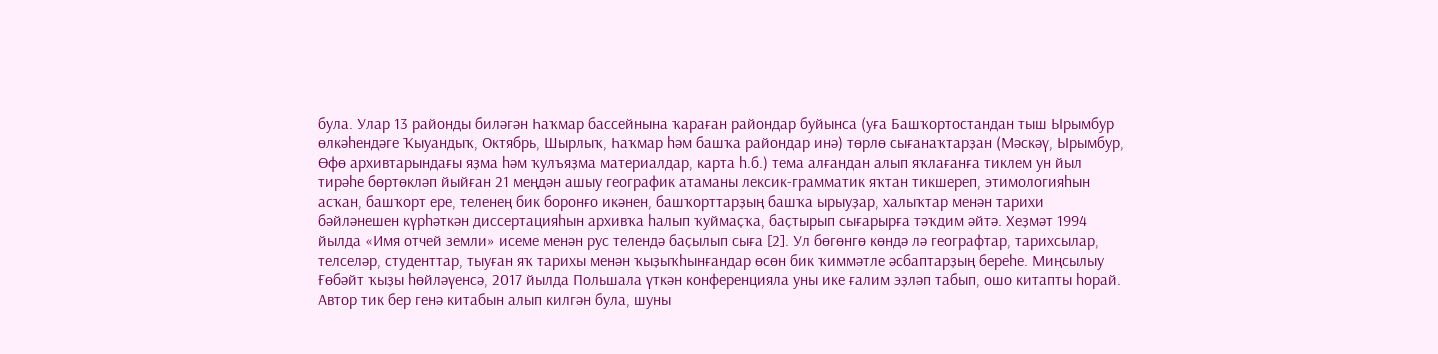була. Улар 13 районды биләгән Һаҡмар бассейнына ҡараған райондар буйынса (уға Башҡортостандан тыш Ырымбур өлкәһендәге Ҡыуандыҡ, Октябрь, Шырлыҡ, Һаҡмар һәм башҡа райондар инә) төрлө сығанаҡтарҙан (Мәскәү, Ырымбур, Өфө архивтарындағы яҙма һәм ҡулъяҙма материалдар, карта һ.б.) тема алғандан алып яҡлағанға тиклем ун йыл тирәһе бөртөкләп йыйған 21 меңдән ашыу географик атаманы лексик-грамматик яҡтан тикшереп, этимологияһын асҡан, башҡорт ере, теленең бик боронғо икәнен, башҡорттарҙың башҡа ырыуҙар, халыҡтар менән тарихи бәйләнешен күрһәткән диссертацияһын архивҡа һалып ҡуймаҫҡа, баҫтырып сығарырға тәҡдим әйтә. Хеҙмәт 1994 йылда «Имя отчей земли» исеме менән рус телендә баҫылып сыға [2]. Ул бөгөнгө көндә лә географтар, тарихсылар, телселәр, студенттар, тыуған яҡ тарихы менән ҡыҙыҡһынғандар өсөн бик ҡиммәтле әсбаптарҙың береһе. Миңсылыу Ғөбәйт ҡыҙы һөйләүенсә, 2017 йылда Польшала үткән конференцияла уны ике ғалим эҙләп табып, ошо китапты һорай. Автор тик бер генә китабын алып килгән була, шуны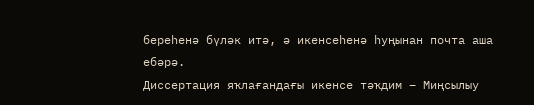береһенә бүләк итә, ә икенсеһенә һуңынан почта аша ебәрә.
Диссертация яҡлағандағы икенсе тәҡдим – Миңсылыу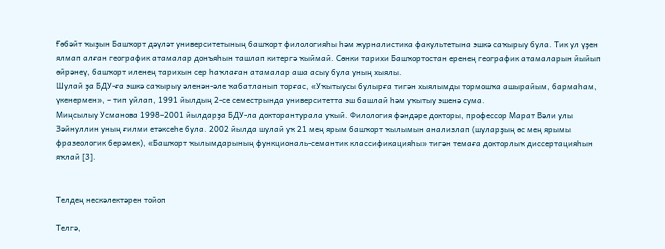Ғөбәйт ҡыҙын Башҡорт дәүләт университетының башҡорт филологияһы һәм журналистика факультетына эшкә саҡырыу була. Тик ул үҙен ялмап алған географик атамалар донъяһын ташлап китергә ҡыймай. Сөнки тарихи Башҡортостан еренең географик атамаларын йыйып өйрәнеү, башҡорт иленең тарихын сер һаҡлаған атамалар аша асыу була уның хыялы.
Шулай ҙа БДУ-ға эшкә саҡырыу әленән-әле ҡабатланып торғас, «Уҡытыусы булырға тигән хыялымды тормошҡа ашырайым, бармаһам, үкенермен», – тип уйлап, 1991 йылдың 2-се семестрында университетта эш башлай һәм уҡытыу эшенә сума.
Миңсылыу Усманова 1998–2001 йылдарҙа БДУ-ла докторантурала уҡый. Филология фәндәре докторы, профессор Марат Вәли улы Зәйнуллин уның ғилми етәксеһе була. 2002 йылда шулай уҡ 21 мең ярым башҡорт ҡылымын анализлап (шуларҙың өс мең ярымы фразеологик берәмек), «Башҡорт ҡылымдарының функциональ-семантик классификацияһы» тигән темаға докторлыҡ диссертацияһын яҡлай [3].


Телдең нескәлектәрен тойоп

Телгә,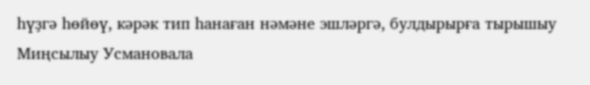һүҙгә һөйөү, кәрәк тип һанаған нәмәне эшләргә, булдырырға тырышыу Миңсылыу Усмановала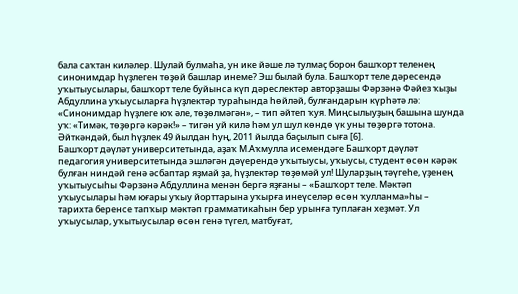бала саҡтан киләлер. Шулай булмаһа, ун ике йәше лә тулмаҫ борон башҡорт теленең синонимдар һүҙлеген төҙөй башлар инеме? Эш былай була. Башҡорт теле дәресендә уҡытыусылары, башҡорт теле буйынса күп дәреслектәр авторҙашы Фәрзәнә Фәйез ҡыҙы Абдуллина уҡыусыларға һүҙлектәр тураһында һөйләй, булғандарын күрһәтә лә: «Синонимдар һүҙлеге юҡ әле, төҙөлмәгән», – тип әйтеп ҡуя. Миңсылыуҙың башына шунда уҡ: «Тимәк, төҙөргә кәрәк!» – тигән уй килә һәм ул шул көндө үк уны төҙөргә тотона. Әйткәндәй, был һүҙлек 49 йылдан һуң, 2011 йылда баҫылып сыға [6].
Башҡорт дәүләт университетында, аҙаҡ М.Аҡмулла исемендәге Башҡорт дәүләт педагогия университетында эшләгән дәүерендә уҡытыусы, уҡыусы, студент өсөн кәрәк булған ниндәй генә әсбаптар яҙмай ҙа, һүҙлектәр төҙөмәй ул! Шуларҙың тәүгеһе, үҙенең уҡытыусыһы Фәрзәнә Абдуллина менән бергә яҙғаны – «Башҡорт теле. Мәктәп уҡыусылары һәм юғары уҡыу йорттарына уҡырға инеүселәр өсөн ҡулланма»һы – тарихта беренсе тапҡыр мәктәп грамматикаһын бер урынға туплаған хеҙмәт. Ул уҡыусылар, уҡытыусылар өсөн генә түгел, матбуғат,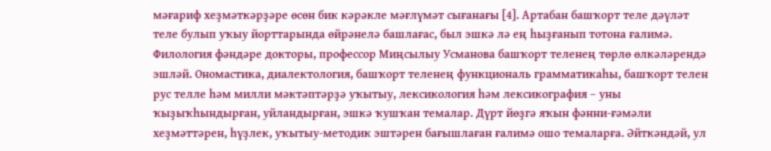мәғариф хеҙмәткәрҙәре өсөн бик кәрәкле мәғлүмәт сығанағы [4]. Артабан башҡорт теле дәүләт теле булып уҡыу йорттарында өйрәнелә башлағас, был эшкә лә ең һыҙғанып тотона ғалимә.
Филология фәндәре докторы, профессор Миңсылыу Усманова башҡорт теленең төрлө өлкәләрендә эшләй. Ономастика, диалектология, башҡорт теленең функциональ грамматикаһы, башҡорт телен рус телле һәм милли мәктәптәрҙә уҡытыу, лексикология һәм лексикография – уны ҡыҙыҡһындырған, уйландырған, эшкә ҡушҡан темалар. Дүрт йөҙгә яҡын фәнни-ғәмәли хеҙмәттәрен, һүҙлек, уҡытыу-методик эштәрен бағышлаған ғалимә ошо темаларға. Әйткәндәй, ул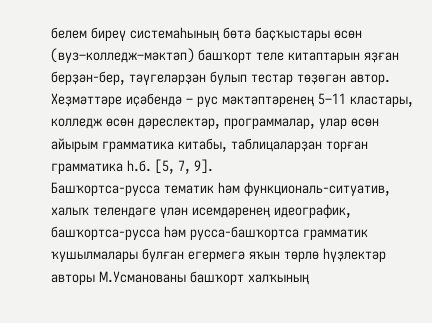белем биреү системаһының бөтә баҫҡыстары өсөн (вуз–колледж–мәктәп) башҡорт теле китаптарын яҙған берҙән-бер, тәүгеләрҙән булып тестар төҙөгән автор. Хеҙмәттәре иҫәбендә – рус мәктәптәренең 5–11 кластары, колледж өсөн дәреслектәр, программалар, улар өсөн айырым грамматика китабы, таблицаларҙан торған грамматика һ.б. [5, 7, 9].
Башҡортса-русса тематик һәм функциональ-ситуатив, халыҡ телендәге үлән исемдәренең идеографик, башҡортса-русса һәм русса-башҡортса грамматик ҡушылмалары булған егермегә яҡын төрлө һүҙлектәр авторы М.Усманованы башҡорт халҡының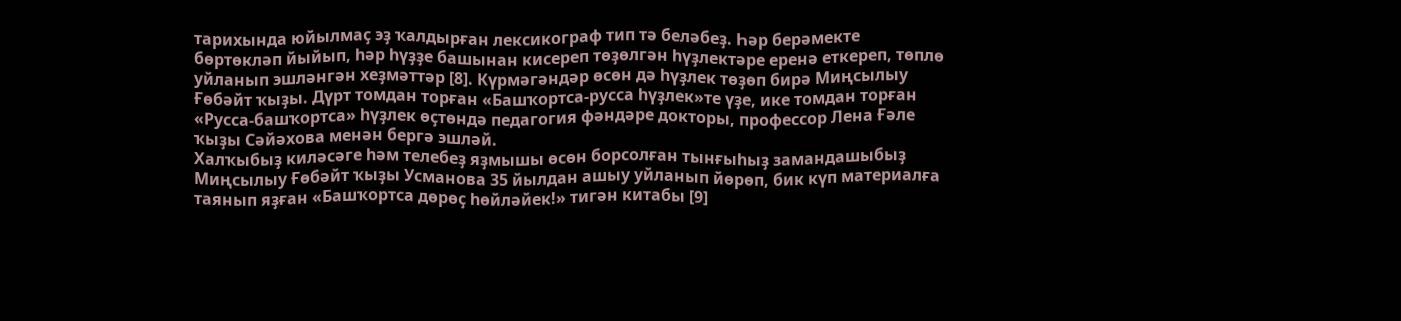тарихында юйылмаҫ эҙ ҡалдырған лексикограф тип тә беләбеҙ. Һәр берәмекте бөртөкләп йыйып, һәр һүҙҙе башынан кисереп төҙөлгән һүҙлектәре еренә еткереп, төплө уйланып эшләнгән хеҙмәттәр [8]. Күрмәгәндәр өсөн дә һүҙлек төҙөп бирә Миңсылыу Ғөбәйт ҡыҙы. Дүрт томдан торған «Башҡортса-русса һүҙлек»те үҙе, ике томдан торған «Русса-башҡортса» һүҙлек өҫтөндә педагогия фәндәре докторы, профессор Лена Ғәле ҡыҙы Сәйәхова менән бергә эшләй.
Халҡыбыҙ киләсәге һәм телебеҙ яҙмышы өсөн борсолған тынғыһыҙ замандашыбыҙ Миңсылыу Ғөбәйт ҡыҙы Усманова 35 йылдан ашыу уйланып йөрөп, бик күп материалға таянып яҙған «Башҡортса дөрөҫ һөйләйек!» тигән китабы [9]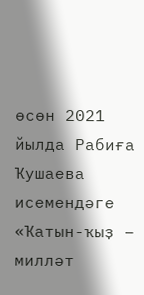өсөн 2021 йылда Рабиға Ҡушаева исемендәге «Ҡатын-ҡыҙ – милләт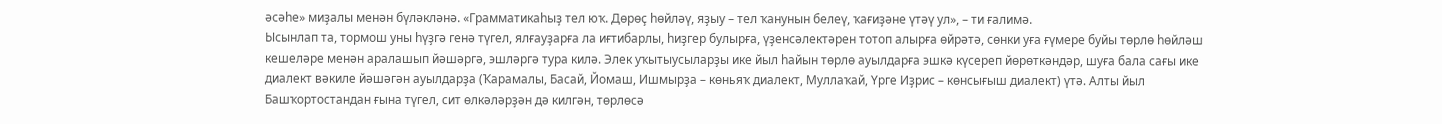әсәһе» миҙалы менән бүләкләнә. «Грамматикаһыҙ тел юҡ. Дөрөҫ һөйләү, яҙыу – тел ҡанунын белеү, ҡағиҙәне үтәү ул», – ти ғалимә.
Ысынлап та, тормош уны һүҙгә генә түгел, ялғауҙарға ла иғтибарлы, һиҙгер булырға, үҙенсәлектәрен тотоп алырға өйрәтә, сөнки уға ғүмере буйы төрлө һөйләш кешеләре менән аралашып йәшәргә, эшләргә тура килә. Элек уҡытыусыларҙы ике йыл һайын төрлө ауылдарға эшкә күсереп йөрөткәндәр, шуға бала сағы ике диалект вәкиле йәшәгән ауылдарҙа (Ҡарамалы, Басай, Йомаш, Ишмырҙа – көньяҡ диалект, Муллаҡай, Үрге Иҙрис – көнсығыш диалект) үтә. Алты йыл Башҡортостандан ғына түгел, сит өлкәләрҙән дә килгән, төрлөсә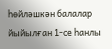һөйләшкән балалар йыйылған 1-се һанлы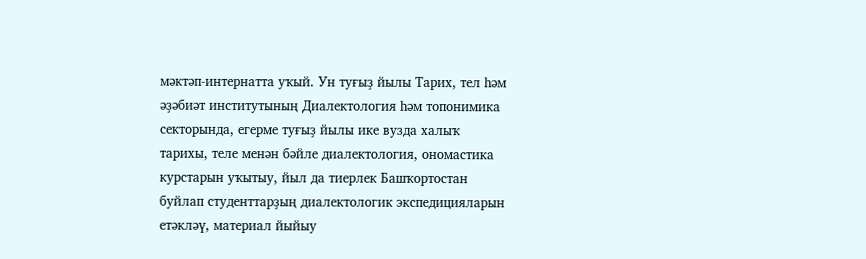мәктәп-интернатта уҡый. Ун туғыҙ йылы Тарих, тел һәм әҙәбиәт институтының Диалектология һәм топонимика секторында, егерме туғыҙ йылы ике вузда халыҡ тарихы, теле менән бәйле диалектология, ономастика курстарын уҡытыу, йыл да тиерлек Башҡортостан буйлап студенттарҙың диалектологик экспедицияларын етәкләү, материал йыйыу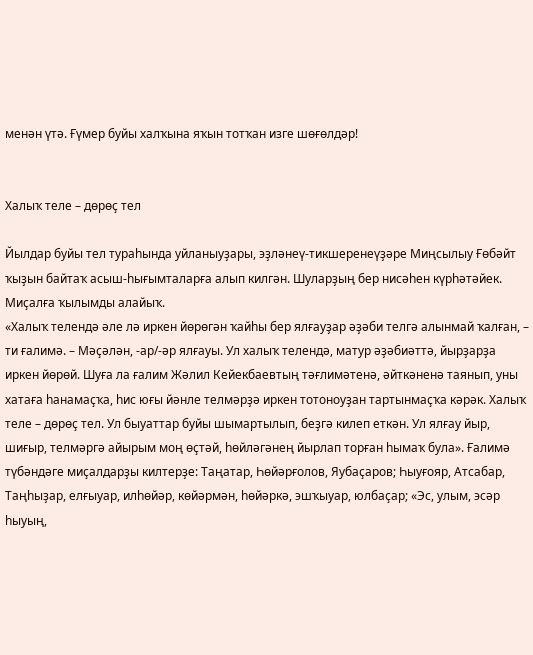менән үтә. Ғүмер буйы халҡына яҡын тотҡан изге шөғөлдәр!


Халыҡ теле – дөрөҫ тел

Йылдар буйы тел тураһында уйланыуҙары, эҙләнеү-тикшеренеүҙәре Миңсылыу Ғөбәйт ҡыҙын байтаҡ асыш-һығымталарға алып килгән. Шуларҙың бер нисәһен күрһәтәйек. Миҫалға ҡылымды алайыҡ.
«Халыҡ телендә әле лә иркен йөрөгән ҡайһы бер ялғауҙар әҙәби телгә алынмай ҡалған, – ти ғалимә. – Мәҫәлән, -ар/-әр ялғауы. Ул халыҡ телендә, матур әҙәбиәттә, йырҙарҙа иркен йөрөй. Шуға ла ғалим Жәлил Кейекбаевтың тәғлимәтенә, әйткәненә таянып, уны хатаға һанамаҫҡа, һис юғы йәнле телмәрҙә иркен тотоноуҙан тартынмаҫҡа кәрәк. Халыҡ теле – дөрөҫ тел. Ул быуаттар буйы шымартылып, беҙгә килеп еткән. Ул ялғау йыр, шиғыр, телмәргә айырым моң өҫтәй, һөйләгәнең йырлап торған һымаҡ була». Ғалимә түбәндәге миҫалдарҙы килтерҙе: Таңатар, Һөйәрғолов, Яубаҫаров; Һыуғояр, Атсабар, Таңһыҙар, елғыуар, илһөйәр, көйәрмән, һөйәркә, эшҡыуар, юлбаҫар; «Эс, улым, эсәр һыуың,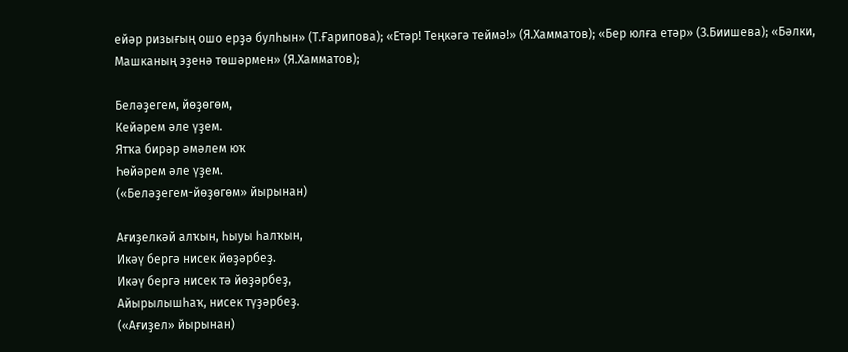ейәр ризығың ошо ерҙә булһын» (Т.Ғарипова); «Етәр! Теңкәгә теймә!» (Я.Хамматов); «Бер юлға етәр» (З.Биишева); «Бәлки, Машканың эҙенә төшәрмен» (Я.Хамматов);

Беләҙегем, йөҙөгөм,
Кейәрем әле үҙем.
Ятҡа бирәр әмәлем юҡ
Һөйәрем әле үҙем.
(«Беләҙегем-йөҙөгөм» йырынан)

Ағиҙелкәй алҡын, һыуы һалҡын,
Икәү бергә нисек йөҙәрбеҙ.
Икәү бергә нисек тә йөҙәрбеҙ,
Айырылышһаҡ, нисек түҙәрбеҙ.
(«Ағиҙел» йырынан)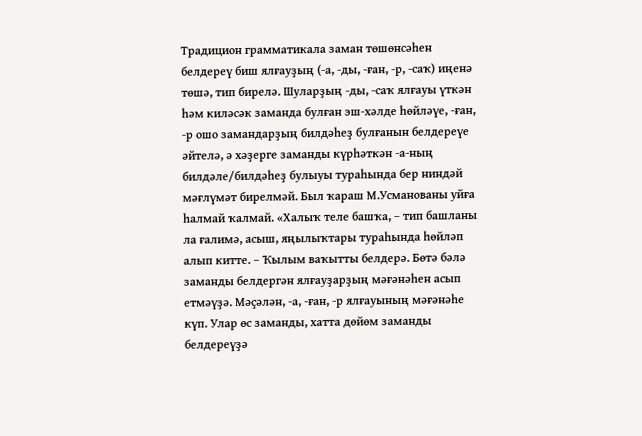Традицион грамматикала заман төшөнсәһен белдереү биш ялғауҙың (-а, -ды, -ған, -р, -саҡ) иңенә төшә, тип бирелә. Шуларҙың -ды, -саҡ ялғауы үткән һәм киләсәк заманда булған эш-хәлде һөйләүе, -ған, -р ошо замандарҙың билдәһеҙ булғанын белдереүе әйтелә, ә хәҙерге заманды күрһәткән -а-ның билдәле/билдәһеҙ булыуы тураһында бер ниндәй мәғлүмәт бирелмәй. Был ҡараш М.Усманованы уйға һалмай ҡалмай. «Халыҡ теле башҡа, – тип башланы ла ғалимә, асыш, яңылыҡтары тураһында һөйләп алып китте. – Ҡылым ваҡытты белдерә. Бөтә бәлә заманды белдергән ялғауҙарҙың мәғәнәһен асып етмәүҙә. Мәҫәлән, -а, -ған, -р ялғауының мәғәнәһе күп. Улар өс заманды, хатта дөйөм заманды белдереүҙә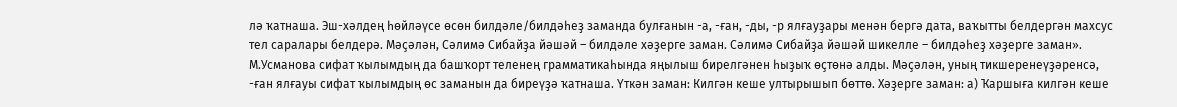лә ҡатнаша. Эш-хәлдең һөйләүсе өсөн билдәле/билдәһеҙ заманда булғанын -а, -ған, -ды, -р ялғауҙары менән бергә дата, ваҡытты белдергән махсус тел саралары белдерә. Мәҫәлән, Сәлимә Сибайҙа йәшәй – билдәле хәҙерге заман. Сәлимә Сибайҙа йәшәй шикелле – билдәһеҙ хәҙерге заман».
М.Усманова сифат ҡылымдың да башҡорт теленең грамматикаһында яңылыш бирелгәнен һыҙыҡ өҫтөнә алды. Мәҫәлән, уның тикшеренеүҙәренсә, -ған ялғауы сифат ҡылымдың өс заманын да биреүҙә ҡатнаша. Үткән заман: Килгән кеше ултырышып бөттө. Хәҙерге заман: а) Ҡаршыға килгән кеше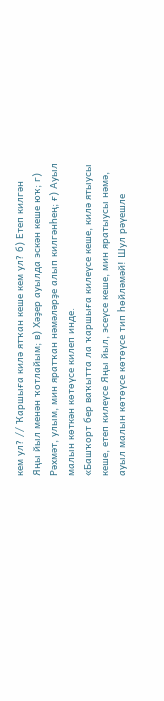кем ул? // Ҡаршыға килә ятҡан кеше кем ул? б) Етеп килгән Яңы йыл менән ҡотлайым; в) Хәҙер ауылда эскән кеше юҡ; г) Рәхмәт, улым, мин яратҡан нәмәләрҙе алып килгәнһең; ғ) Ауыл малын көткән көтөүсе килеп инде.
«Башҡорт бер ваҡытта ла ҡаршыға килеүсе кеше, килә ятыусы кеше, етеп килеүсе Яңы йыл, эсеүсе кеше, мин яратыусы нәмә, ауыл малын көтөүсе көтөүсе тип һөйләмәй! Шул рәүешле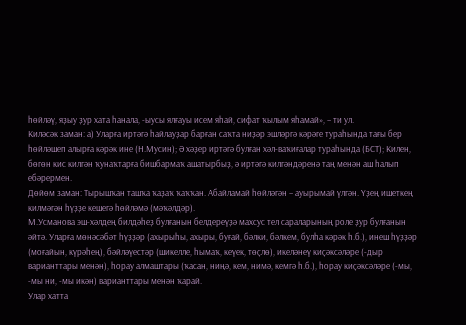һөйләү, яҙыу ҙур хата һанала, -ыусы ялғауы исем яһай, сифат ҡылым яһамай», – ти ул.
Киләсәк заман: а) Уларға иртәгә һайлауҙар барған саҡта ниҙәр эшләргә кәрәге тураһында тағы бер һөйләшеп алырға кәрәк ине (Н.Мусин); Ә хәҙер иртәгә булған хәл-ваҡиғалар тураһында (БСТ); Килен, бөгөн кис килгән ҡунаҡтарға бишбармаҡ ашатырбыҙ, ә иртәгә килгәндәренә таң менән аш һалып ебәрермен.
Дөйөм заман: Тырышҡан ташҡа ҡаҙаҡ ҡаҡҡан. Абайламай һөйләгән – ауырымай үлгән. Үҙең ишеткең килмәгән һүҙҙе кешегә һөйләмә (мәҡәлдәр).
М.Усманова эш-хәлдең билдәһеҙ булғанын белдереүҙә махсус тел сараларының роле ҙур булғанын әйтә. Уларға мөнәсәбәт һүҙҙәр (ахырыһы, ахыры, буғай, бәлки, бәлкем, булһа кәрәк һ.б.), инеш һүҙҙәр (моғайын, күрәһең), бәйләүестәр (шикелле, һымаҡ, кеүек, төҫлө), икеләнеү киҫәксәләре (-дыр варианттары менән), һорау алмаштары (ҡасан, ниңә, кем, нимә, кемгә һ.б.), һорау киҫәксәләре (-мы, -мы ни, -мы икән) варианттары менән ҡарай.
Улар хатта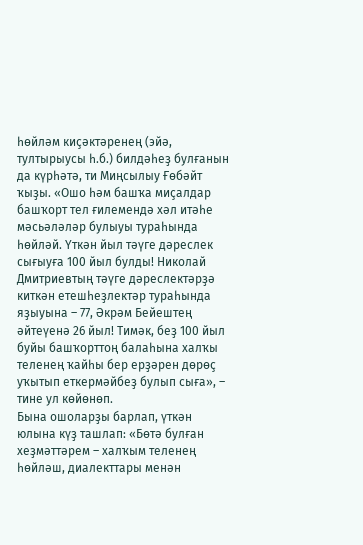һөйләм киҫәктәренең (эйә, тултырыусы һ.б.) билдәһеҙ булғанын да күрһәтә, ти Миңсылыу Ғөбәйт ҡыҙы. «Ошо һәм башҡа миҫалдар башҡорт тел ғилемендә хәл итәһе мәсьәләләр булыуы тураһында һөйләй. Үткән йыл тәүге дәреслек сығыуға 100 йыл булды! Николай Дмитриевтың тәүге дәреслектәрҙә киткән етешһеҙлектәр тураһында яҙыуына – 77, Әкрәм Бейештең әйтеүенә 26 йыл! Тимәк, беҙ 100 йыл буйы башҡорттоң балаһына халҡы теленең ҡайһы бер ерҙәрен дөрөҫ уҡытып еткермәйбеҙ булып сыға», – тине ул көйөнөп.
Бына ошоларҙы барлап, үткән юлына күҙ ташлап: «Бөтә булған хеҙмәттәрем – халҡым теленең һөйләш, диалекттары менән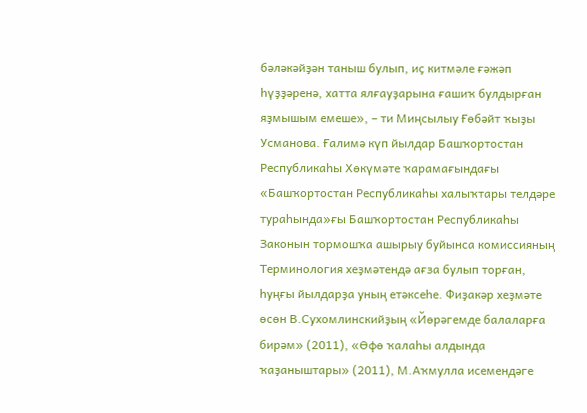бәләкәйҙән таныш булып, иҫ китмәле ғәжәп һүҙҙәренә, хатта ялғауҙарына ғашиҡ булдырған яҙмышым емеше», – ти Миңсылыу Ғөбәйт ҡыҙы Усманова. Ғалимә күп йылдар Башҡортостан Республикаһы Хөкүмәте ҡарамағындағы «Башҡортостан Республикаһы халыҡтары телдәре тураһында»ғы Башҡортостан Республикаһы Законын тормошҡа ашырыу буйынса комиссияның Терминология хеҙмәтендә ағза булып торған, һуңғы йылдарҙа уның етәксеһе. Фиҙакәр хеҙмәте өсөн В.Сухомлинскийҙың «Йөрәгемде балаларға бирәм» (2011), «Өфө ҡалаһы алдында ҡаҙаныштары» (2011), М.Аҡмулла исемендәге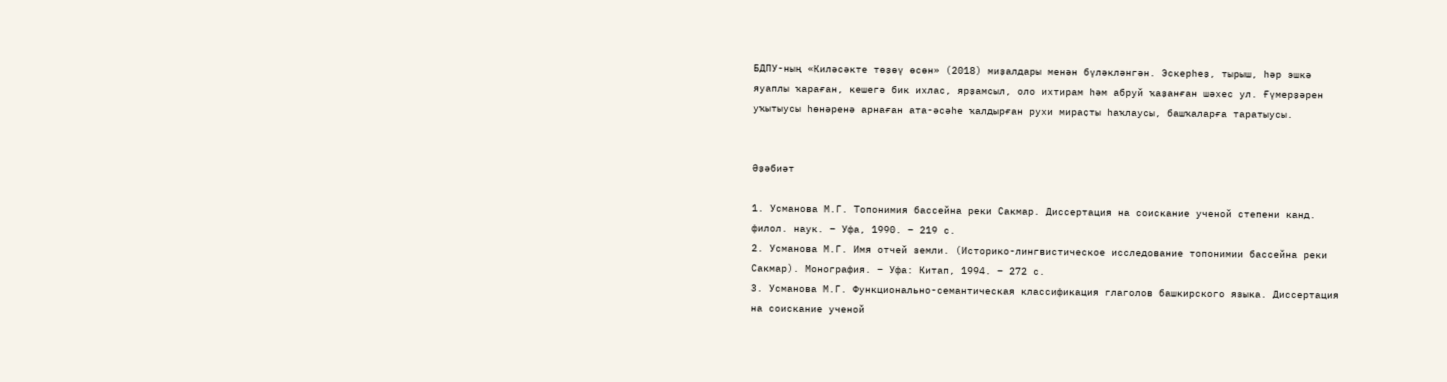БДПУ-ның «Киләсәкте төҙөү өсөн» (2018) миҙалдары менән бүләкләнгән. Эскерһеҙ, тырыш, һәр эшкә яуаплы ҡараған, кешегә бик ихлас, ярҙамсыл, оло ихтирам һәм абруй ҡаҙанған шәхес ул. Ғүмерҙәрен уҡытыусы һөнәренә арнаған ата-әсәһе ҡалдырған рухи мираҫты һаҡлаусы, башҡаларға таратыусы.


Әҙәбиәт

1. Усманова М.Г. Топонимия бассейна реки Сакмар. Диссертация на соискание ученой степени канд. филол. наук. – Уфа, 1990. – 219 с.
2. Усманова М.Г. Имя отчей земли. (Историко-лингвистическое исследование топонимии бассейна реки Сакмар). Монография. – Уфа: Китап, 1994. – 272 с.
3. Усманова М.Г. Функционально-семантическая классификация глаголов башкирского языка. Диссертация на соискание ученой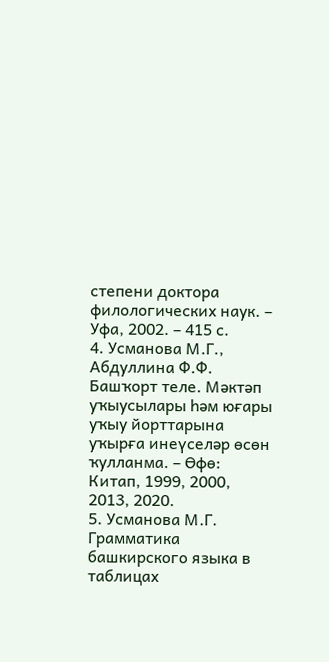степени доктора филологических наук. – Уфа, 2002. – 415 с.
4. Усманова М.Г., Абдуллина Ф.Ф. Башҡорт теле. Мәктәп уҡыусылары һәм юғары уҡыу йорттарына уҡырға инеүселәр өсөн ҡулланма. – Өфө: Китап, 1999, 2000, 2013, 2020.
5. Усманова М.Г. Грамматика башкирского языка в таблицах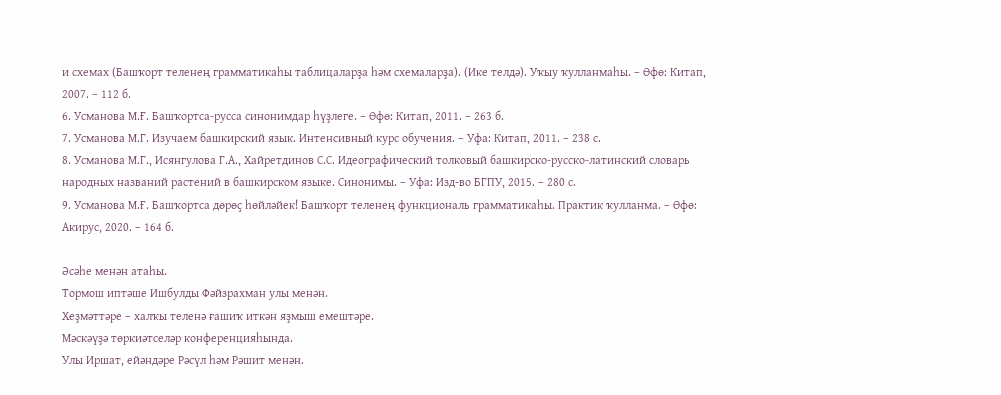и схемах (Башҡорт теленең грамматикаһы таблицаларҙа һәм схемаларҙа). (Ике телдә). Уҡыу ҡулланмаһы. – Өфө: Китап, 2007. – 112 б.
6. Усманова М.Ғ. Башҡортса-русса синонимдар һүҙлеге. – Өфө: Китап, 2011. – 263 б.
7. Усманова М.Г. Изучаем башкирский язык. Интенсивный курс обучения. – Уфа: Китап, 2011. – 238 с.
8. Усманова М.Г., Исянгулова Г.А., Хайретдинов С.С. Идеографический толковый башкирско-русско-латинский словарь народных названий растений в башкирском языке. Синонимы. – Уфа: Изд-во БГПУ, 2015. – 280 с.
9. Усманова М.Ғ. Башҡортса дөрөҫ һөйләйек! Башҡорт теленең функциональ грамматикаһы. Практик ҡулланма. – Өфө: Акирус, 2020. – 164 б.

Әсәһе менән атаһы.
Тормош иптәше Ишбулды Фәйзрахман улы менән.
Хеҙмәттәре – халҡы теленә ғашиҡ иткән яҙмыш емештәре.
Мәскәүҙә төркиәтселәр конференцияһында.
Улы Иршат, ейәндәре Рәсүл һәм Рәшит менән.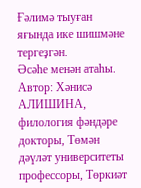Ғәлимә тыуған яғында ике шишмәне тергеҙгән.
Әсәһе менән атаһы.
Автор: Хәнисә АЛИШИНА, филология фәндәре докторы, Төмән дәүләт университеты профессоры, Төркиәт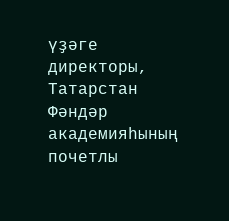үҙәге директоры, Татарстан Фәндәр академияһының почетлы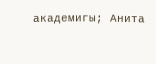академигы; Анита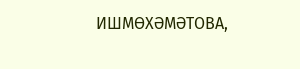ИШМӨХӘМӘТОВА,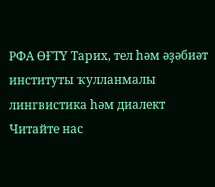РФА ӨҒТҮ Тарих, тел һәм әҙәбиәт институты ҡулланмалы лингвистика һәм диалект
Читайте нас